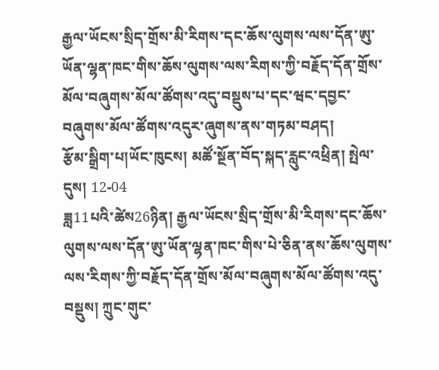རྒྱལ་ཡོངས་སྲིད་གྲོས་མི་རིགས་དང་ཆོས་ལུགས་ལས་དོན་ཨུ་ཡོན་ལྷན་ཁང་གིས་ཆོས་ལུགས་ལས་རིགས་ཀྱི་བརྗོད་དོན་གྲོས་མོལ་བཞུགས་མོལ་ཚོགས་འདུ་བསྡུས་པ་དང་ཝང་དབྱང་བཞུགས་མོལ་ཚོགས་འདུར་ཞུགས་ནས་གཏམ་བཤད།
རྩོམ་སྒྲིག་པ།ཡོང་ཁུངས། མཚོ་སྔོན་བོད་སྐད་རླུང་འཕྲིན། སྤེལ་དུས། 12-04
ཟླ11པའི་ཚེས26ཉིན། རྒྱལ་ཡོངས་སྲིད་གྲོས་མི་རིགས་དང་ཆོས་ལུགས་ལས་དོན་ཨུ་ཡོན་ལྷན་ཁང་གིས་པེ་ཅིན་ནས་ཆོས་ལུགས་ལས་རིགས་ཀྱི་བརྗོད་དོན་གྲོས་མོལ་བཞུགས་མོལ་ཚོགས་འདུ་བསྡུས། ཀྲུང་གུང་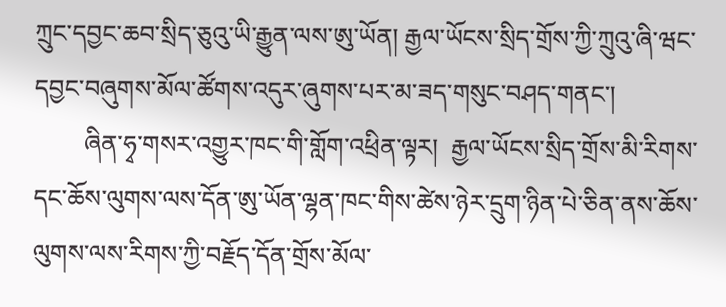ཀྲུང་དབྱང་ཆབ་སྲིད་ཅུའུ་ཡི་རྒྱུན་ལས་ཨུ་ཡོན། རྒྱལ་ཡོངས་སྲིད་གྲོས་ཀྱི་ཀྲུའུ་ཞི་ཝང་དབྱང་བཞུགས་མོལ་ཚོགས་འདུར་ཞུགས་པར་མ་ཟད་གསུང་བཤད་གནང་།
        ཞིན་ཧྭ་གསར་འགྱུར་ཁང་གི་གློག་འཕྲིན་ལྟར།  རྒྱལ་ཡོངས་སྲིད་གྲོས་མི་རིགས་དང་ཆོས་ལུགས་ལས་དོན་ཨུ་ཡོན་ལྷན་ཁང་གིས་ཚེས་ཉེར་དྲུག་ཉིན་པེ་ཅིན་ནས་ཆོས་ལུགས་ལས་རིགས་ཀྱི་བརྗོད་དོན་གྲོས་མོལ་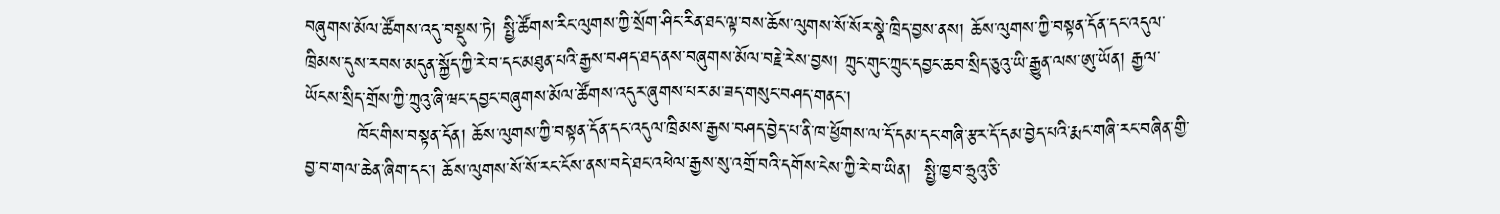བཞུགས་མོལ་ཚོགས་འདུ་བསྡུས་ཏེ། སྤྱི་ཚོགས་རིང་ལུགས་ཀྱི་སྲོག་ཤིང་རིན་ཐང་ལྟ་བས་ཆོས་ལུགས་སོ་སོར་སྣེ་ཁྲིད་བྱས་ནས། ཆོས་ལུགས་ཀྱི་བསྟན་དོན་དང་འདུལ་ཁྲིམས་དུས་རབས་མདུན་སྐྱོད་ཀྱི་རེ་བ་དང་མཐུན་པའི་རྒྱས་བཤད་ཐད་ནས་བཞུགས་མོལ་བརྗེ་རེས་བྱས། ཀྲུང་གུང་ཀྲུང་དབྱང་ཆབ་སྲིད་ཅུའུ་ཡི་རྒྱུན་ལས་ཨུ་ཡོན། རྒྱལ་ཡོངས་སྲིད་གྲོས་ཀྱི་ཀྲུའུ་ཞི་ཝང་དབྱང་བཞུགས་མོལ་ཚོགས་འདུར་ཞུགས་པར་མ་ཟད་གསུང་བཤད་གནང་།
        ཁོང་གིས་བསྟན་དོན། ཆོས་ལུགས་ཀྱི་བསྟན་དོན་དང་འདུལ་ཁྲིམས་རྒྱས་བཤད་བྱེད་པ་ནི་ཁ་ཕྱོགས་ལ་དོ་དམ་དང་གཞི་རྩར་དོ་དམ་བྱེད་པའི་རྨང་གཞི་རང་བཞིན་གྱི་བྱ་བ་གལ་ཆེན་ཞིག་དང་། ཆོས་ལུགས་སོ་སོ་རང་ངོས་ནས་བདེ་ཐང་འཕེལ་རྒྱས་སུ་འགྲོ་བའི་དགོས་ངེས་ཀྱི་རེ་བ་ཡིན།  སྤྱི་ཁྱབ་ཧྲུའུ་ཅི་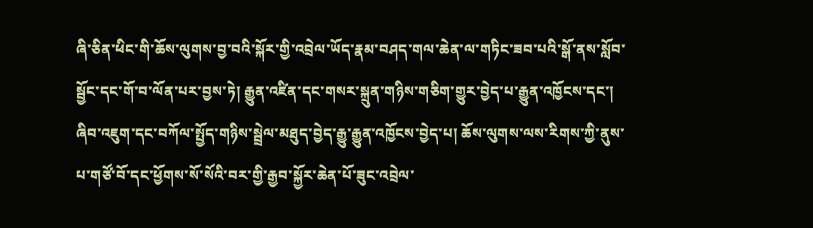ཞི་ཅིན་ཕིང་གི་ཆོས་ལུགས་བྱ་བའི་སྐོར་གྱི་འབྲེལ་ཡོད་རྣམ་བཤད་གལ་ཆེན་ལ་གཏིང་ཟབ་པའི་སྒོ་ནས་སློབ་སྦྱོང་དང་གོ་བ་ལོན་པར་བྱས་ཏེ། རྒྱུན་འཛིན་དང་གསར་སྐྲུན་གཉིས་གཅིག་གྱུར་བྱེད་པ་རྒྱུན་འཁྱོངས་དང་། ཞིབ་འཇུག་དང་བཀོལ་སྤྱོད་གཉིས་སྦྲེལ་མཐུད་བྱེད་རྒྱུ་རྒྱུན་འཁྱོངས་བྱེད་པ། ཆོས་ལུགས་ལས་རིགས་ཀྱི་ནུས་པ་གཙོ་བོ་དང་ཕྱོགས་སོ་སོའི་བར་གྱི་རྒྱབ་སྐྱོར་ཆེན་པོ་ཟུང་འབྲེལ་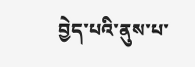བྱེད་པའི་ནུས་པ་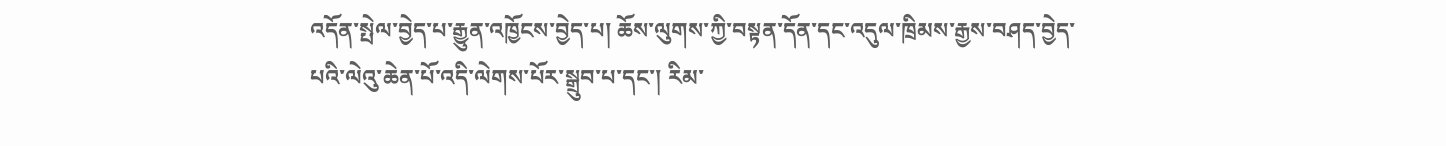འདོན་སྤེལ་བྱེད་པ་རྒྱུན་འཁྱོངས་བྱེད་པ། ཆོས་ལུགས་ཀྱི་བསྟན་དོན་དང་འདུལ་ཁྲིམས་རྒྱས་བཤད་བྱེད་པའི་ལེའུ་ཆེན་པོ་འདི་ལེགས་པོར་སྒྲུབ་པ་དང་། རིམ་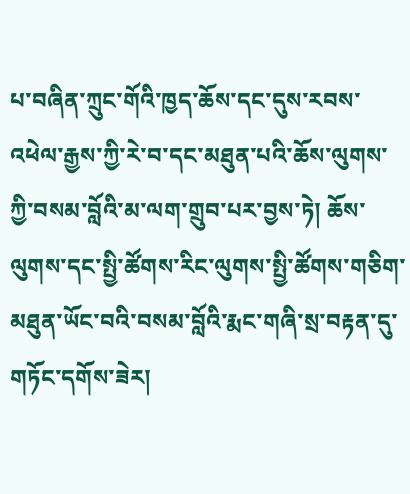པ་བཞིན་ཀྲུང་གོའི་ཁྱད་ཆོས་དང་དུས་རབས་འཕེལ་རྒྱས་ཀྱི་རེ་བ་དང་མཐུན་པའི་ཆོས་ལུགས་ཀྱི་བསམ་བློའི་མ་ལག་གྲུབ་པར་བྱས་ཏེ། ཆོས་ལུགས་དང་སྤྱི་ཚོགས་རིང་ལུགས་སྤྱི་ཚོགས་གཅིག་མཐུན་ཡོང་བའི་བསམ་བློའི་རྨང་གཞི་སྲ་བརྟན་དུ་གཏོང་དགོས་ཟེར།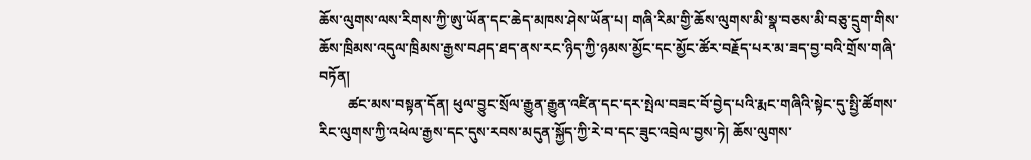ཆོས་ལུགས་ལས་རིགས་ཀྱི་ཨུ་ཡོན་དང་ཆེད་མཁས་ཤེས་ཡོན་པ། གཞི་རིམ་གྱི་ཆོས་ལུགས་མི་སྣ་བཅས་མི་བཅུ་དྲུག་གིས་ཆོས་ཁྲིམས་འདུལ་ཁྲིམས་རྒྱས་བཤད་ཐད་ནས་རང་ཉིད་ཀྱི་ཉམས་མྱོང་དང་མྱོང་ཚོར་བརྗོད་པར་མ་ཟད་བྱ་བའི་གྲོས་གཞི་བཏོན།
        ཚང་མས་བསྟན་དོན། ཕུལ་བྱུང་སྲོལ་རྒྱུན་རྒྱུན་འཛིན་དང་དར་སྤེལ་བཟང་བོ་བྱེད་པའི་རྨང་གཞིའི་སྟེང་དུ་སྤྱི་ཚོགས་རིང་ལུགས་ཀྱི་འཕེལ་རྒྱས་དང་དུས་རབས་མདུན་སྐྱོད་ཀྱི་རེ་བ་དང་ཟུང་འབྲེལ་བྱས་ཏེ། ཆོས་ལུགས་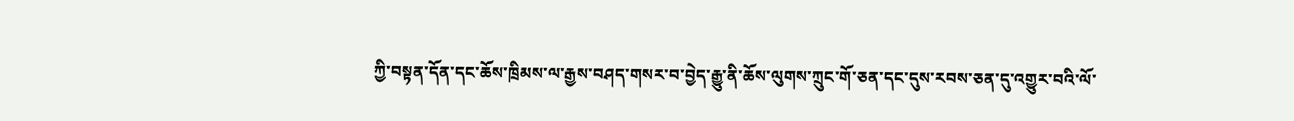ཀྱི་བསྟན་དོན་དང་ཆོས་ཁྲིམས་ལ་རྒྱས་བཤད་གསར་བ་བྱེད་རྒྱུ་ནི་ཆོས་ལུགས་ཀྲུང་གོ་ཅན་དང་དུས་རབས་ཅན་དུ་འགྱུར་བའི་ལོ་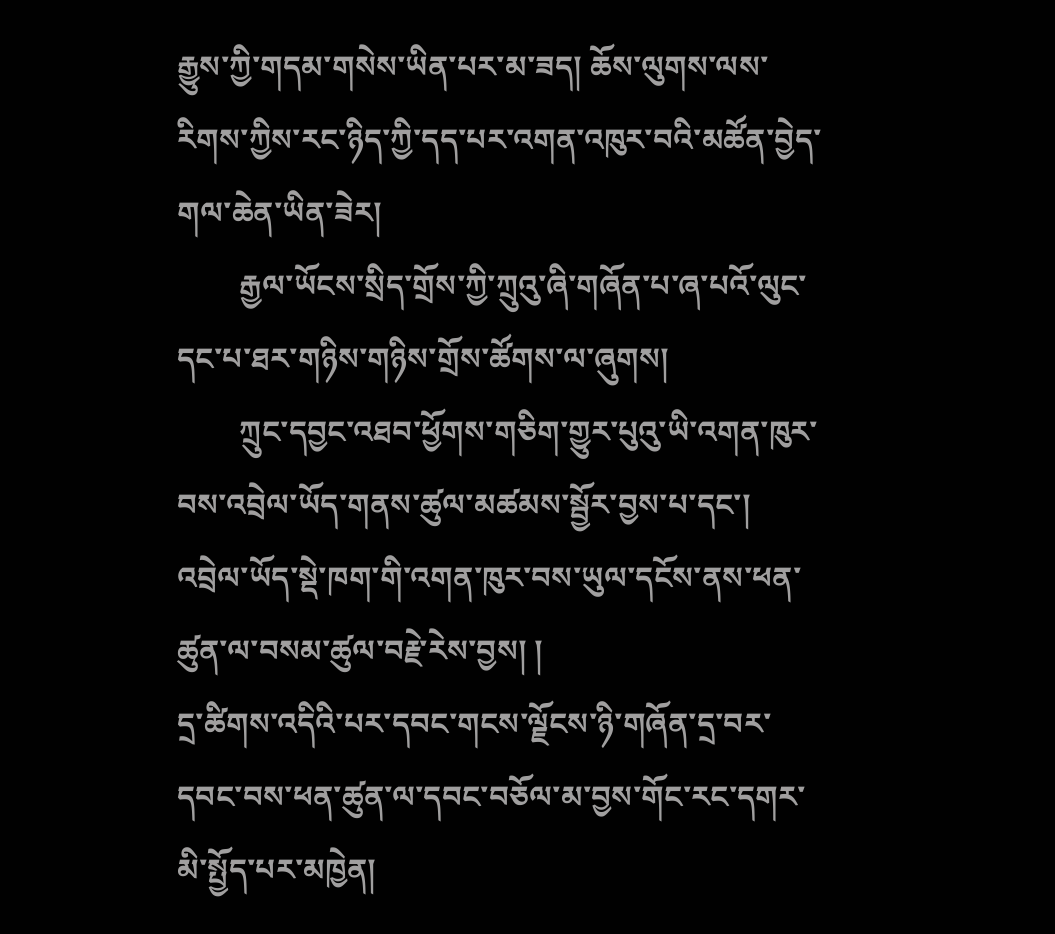རྒྱུས་ཀྱི་གདམ་གསེས་ཡིན་པར་མ་ཟད། ཆོས་ལུགས་ལས་རིགས་ཀྱིས་རང་ཉིད་ཀྱི་དད་པར་འགན་འཁུར་བའི་མཚོན་བྱེད་གལ་ཆེན་ཡིན་ཟེར།
        རྒྱལ་ཡོངས་སྲིད་གྲོས་ཀྱི་ཀྲུའུ་ཞི་གཞོན་པ་ཞ་པའོ་ལུང་དང་པ་ཐར་གཉིས་གཉིས་གྲོས་ཚོགས་ལ་ཞུགས།
        ཀྲུང་དབྱང་འཐབ་ཕྱོགས་གཅིག་གྱུར་པུའུ་ཡི་འགན་ཁུར་བས་འབྲེལ་ཡོད་གནས་ཚུལ་མཚམས་སྦྱོར་བྱས་པ་དང་། འབྲེལ་ཡོད་སྡེ་ཁག་གི་འགན་ཁུར་བས་ཡུལ་དངོས་ནས་ཕན་ཚུན་ལ་བསམ་ཚུལ་བརྗེ་རེས་བྱས། །
དྲ་ཚིགས་འདིའི་པར་དབང་གངས་ལྗོངས་ཉི་གཞོན་དྲ་བར་དབང་བས་ཕན་ཚུན་ལ་དབང་བཅོལ་མ་བྱས་གོང་རང་དགར་མི་སྤྱོད་པར་མཁྱེན།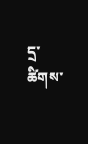དྲ་ཚིགས་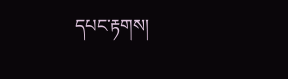དཔང་རྟགས།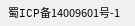蜀ICP备14009601号-1